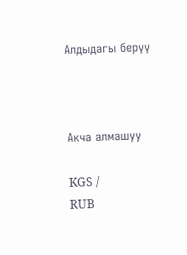Алдыдагы берүү



Акча алмашуу

KGS /
RUB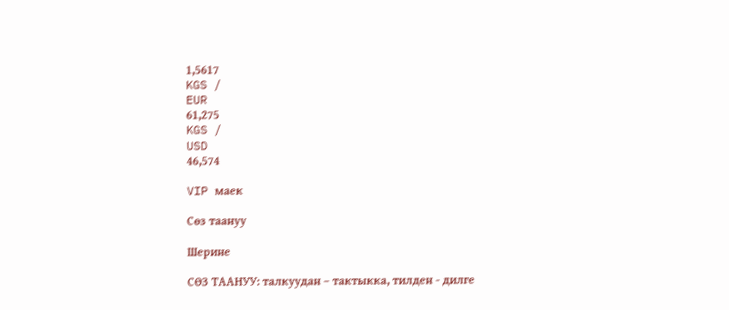1,5617
KGS /
EUR
61,275
KGS /
USD
46,574

VIP маек

Сөз таануу

Шерине

СӨЗ ТААНУУ: талкуудан – тактыкка, тилден - дилге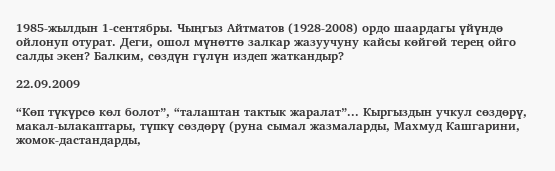1985-жылдын 1-сентябры. Чыңгыз Айтматов (1928-2008) ордо шаардагы үйүндө ойлонуп отурат. Деги, ошол мүнөттө залкар жазуучуну кайсы көйгөй терең ойго салды экен? Балким, сөздүн гүлүн издеп жаткандыр?

22.09.2009

“Көп түкүрсө көл болот”, “талаштан тактык жаралат”... Кыргыздын учкул сөздөрү, макал-ылакаптары, түпкү сөздөрү (руна сымал жазмаларды, Махмуд Кашгарини, жомок-дастандарды,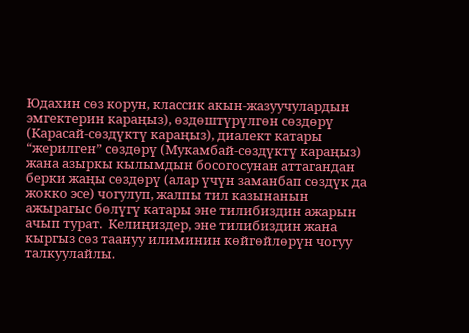Юдахин сөз корун, классик акын-жазуучулардын эмгектерин караңыз), өздөштүрүлгөн сөздөрү (Карасай-сөздүктү караңыз), диалект катары “жерилген” сөздөрү (Мукамбай-сөздүктү караңыз) жана азыркы кылымдын босогосунан аттагандан берки жаңы сөздөрү (алар үчүн заманбап сөздүк да жокко эсе) чогулуп, жалпы тил казынанын ажырагыс бөлүгү катары эне тилибиздин ажарын ачып турат.  Келиңиздер, эне тилибиздин жана кыргыз сөз таануу илиминин көйгөйлөрүн чогуу талкуулайлы.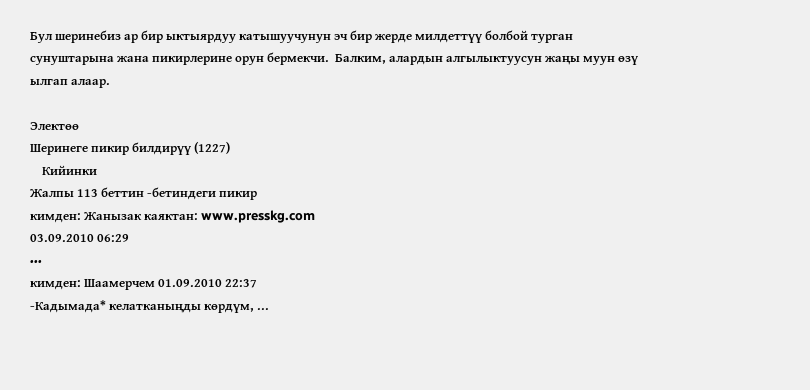Бул шеринебиз ар бир ыктыярдуу катышуучунун эч бир жерде милдеттүү болбой турган сунуштарына жана пикирлерине орун бермекчи.  Балким, алардын алгылыктуусун жаңы муун өзү ылгап алаар.

Электөө
Шеринеге пикир билдирүү (1227)
    Кийинки
Жалпы 113 беттин -бетиндеги пикир
кимден: Жанызак каяктан: www.presskg.com
03.09.2010 06:29
•••
кимден: Шаамерчем 01.09.2010 22:37
-Кадымада* келатканыңды көрдүм, ...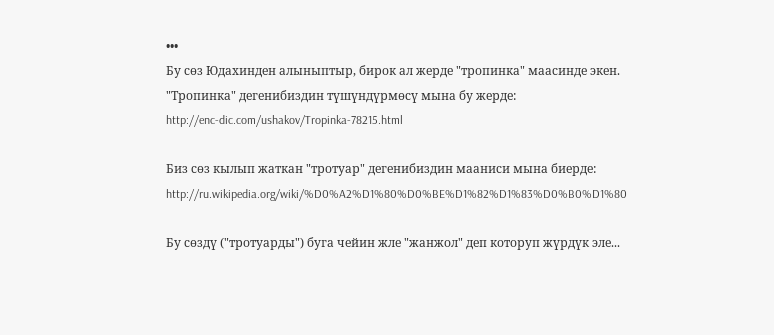•••
Бу сөз Юдахинден алыныптыр, бирок ал жерде "тропинка" маасинде экен.
"Тропинка" дегенибиздин түшүндүрмөсү мына бу жерде:
http://enc-dic.com/ushakov/Tropinka-78215.html

Биз сөз кылып жаткан "тротуар" дегенибиздин мааниси мына биерде:
http://ru.wikipedia.org/wiki/%D0%A2%D1%80%D0%BE%D1%82%D1%83%D0%B0%D1%80

Бу сөздү ("тротуарды") буга чейин жле "жанжол" деп которуп жүрдүк эле...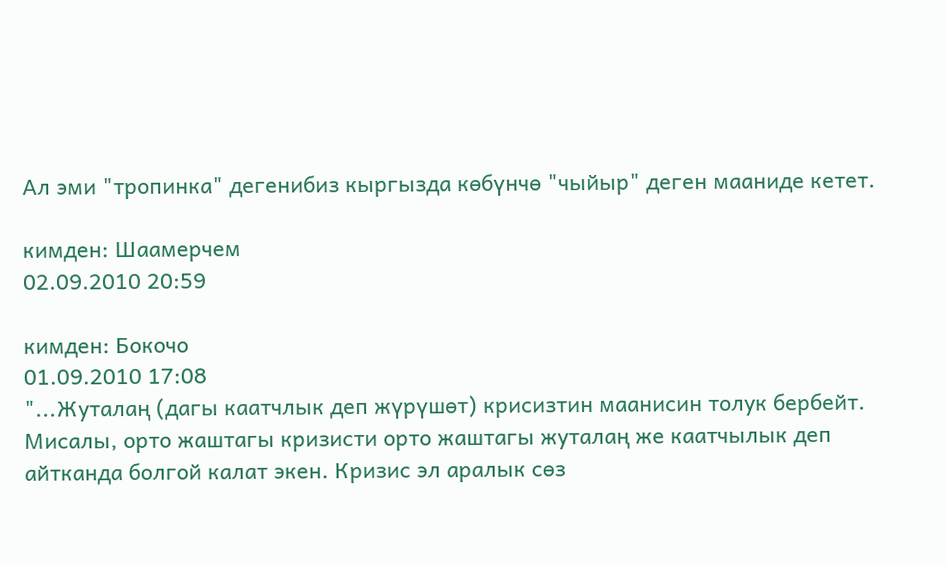Ал эми "тропинка" дегенибиз кыргызда көбүнчө "чыйыр" деген мааниде кетет.

кимден: Шаамерчем
02.09.2010 20:59

кимден: Бокочо
01.09.2010 17:08
"...Жуталаң (дагы каатчлык деп жүрүшөт) крисизтин маанисин толук бербейт. Мисалы, орто жаштагы кризисти орто жаштагы жуталаң же каатчылык деп айтканда болгой калат экен. Кризис эл аралык сөз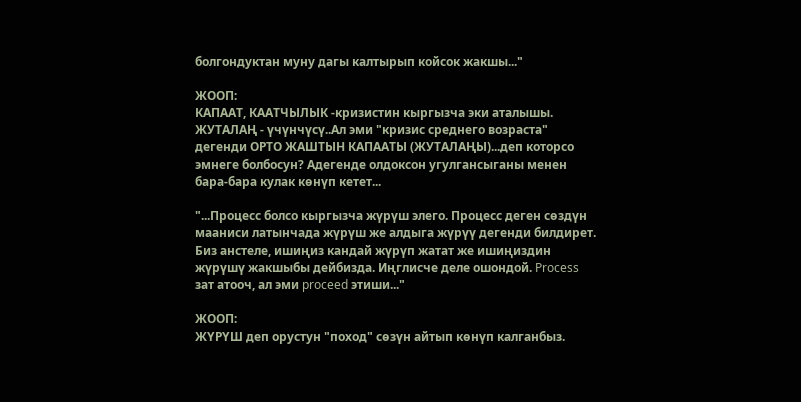болгондуктан муну дагы калтырып койсок жакшы..."

ЖООП:
КАПААТ, КААТЧЫЛЫК -кризистин кыргызча эки аталышы. ЖУТАЛАҢ - үчүнчүсү..Ал эми "кризис среднего возраста" дегенди ОРТО ЖАШТЫН КАПААТЫ (ЖУТАЛАҢЫ)...деп которсо эмнеге болбосун? Адегенде олдоксон угулгансыганы менен бара-бара кулак көнүп кетет...

"...Процесс болсо кыргызча жүрүш элего. Процесс деген сөздүн мааниси латынчада жүрүш же алдыга жүрүү дегенди билдирет. Биз анстеле, ишиңиз кандай жүрүп жатат же ишиңиздин жүрүшү жакшыбы дейбизда. Иңглисче деле ошондой. Process зат атооч, ал эми proceed этиши..."

ЖООП:
ЖҮРҮШ деп орустун "поход" сөзүн айтып көнүп калганбыз.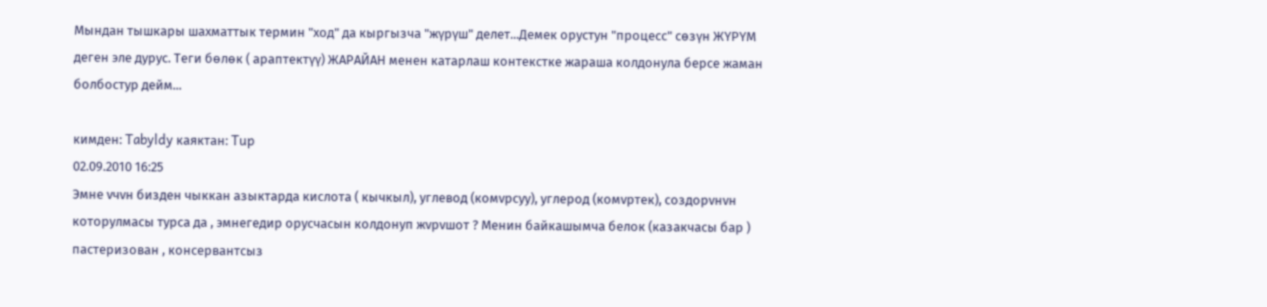Мындан тышкары шахматтык термин "ход" да кыргызча "жүрүш" делет...Демек орустун "процесс" сөзүн ЖҮРҮМ деген эле дурус. Теги бөлөк ( араптектүү) ЖАРАЙАН менен катарлаш контекстке жараша колдонула берсе жаман болбостур дейм...

кимден: Tabyldy каяктан: Tup
02.09.2010 16:25
Эмне vчvн бизден чыккан азыктарда кислота ( кычкыл), углевод (комvрсуу), углерод (комvртек), создорvнvн которулмасы турса да , эмнегедир орусчасын колдонуп жvрvшот ? Менин байкашымча белок (казакчасы бар ) пастеризован , консервантсыз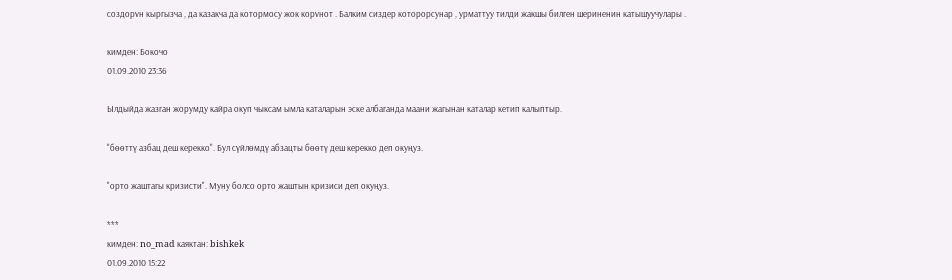создорvн кыргызча , да казакча да котормосу жок корvнот . Балким сиздер которорсунар , урматтуу тилди жакшы билген шериненин катышуучулары .

кимден: Бокочо
01.09.2010 23:36

Ылдыйда жазган жорумду кайра окуп чыксам ымла каталарын эске албаганда маани жагынан каталар кетип калыптыр.

"бөөттү азбац деш керекко". Бул сүйлөмдү абзацты бөөтү деш керекко деп окуңуз.

"орто жаштагы кризисти". Муну болсо орто жаштын кризиси деп окуңуз.

***
кимден: no_mad каяктан: bishkek
01.09.2010 15:22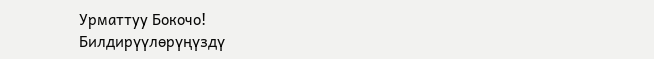Урматтуу Бокочо!
Билдирүүлөрүңүздү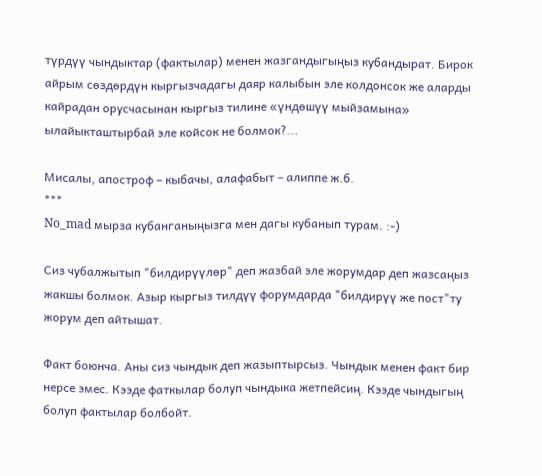түрдүү чындыктар (фактылар) менен жазгандыгыңыз кубандырат. Бирок айрым сөздөрдүн кыргызчадагы даяр калыбын эле колдонсок же аларды кайрадан орусчасынан кыргыз тилине «үндөшүү мыйзамына» ылайыкташтырбай эле койсок не болмок?...

Мисалы, апостроф – кыбачы, алафабыт – алиппе ж.б.
***
No_mad мырза кубанганыңызга мен дагы кубанып турам. :-)

Сиз чубалжытып "билдирүүлөр" деп жазбай эле жорумдар деп жазсаңыз жакшы болмок. Азыр кыргыз тилдүү форумдарда "билдирүү же пост"ту жорум деп айтышат.

Факт боюнча. Аны сиз чындык деп жазыптырсыз. Чындык менен факт бир нерсе эмес. Кээде фаткылар болуп чындыка жетпейсиң. Кээде чындыгың болуп фактылар болбойт.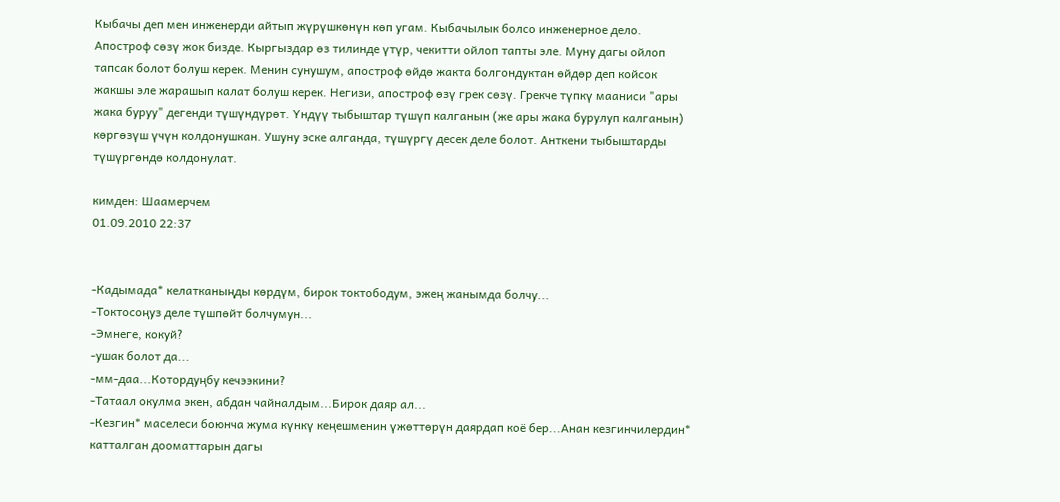Кыбачы деп мен инженерди айтып жүрүшкөнүн көп угам. Кыбачылык болсо инженерное дело. Апостроф сөзү жок бизде. Кыргыздар өз тилинде үтүр, чекитти ойлоп тапты эле. Муну дагы ойлоп тапсак болот болуш керек. Менин сунушум, апостроф өйдө жакта болгондуктан өйдөр деп койсок жакшы эле жарашып калат болуш керек. Негизи, апостроф өзү грек сөзү. Грекче түпкү мааниси "ары жака буруу" дегенди түшүндүрөт. Үндүү тыбыштар түшүп калганын (же ары жака бурулуп калганын) көргөзүш үчүн колдонушкан. Ушуну эске алганда, түшүргү десек деле болот. Анткени тыбыштарды түшүргөндө колдонулат.

кимден: Шаамерчем
01.09.2010 22:37


-Кадымада* келатканыңды көрдүм, бирок токтободум, эжең жанымда болчу...
-Токтосоңуз деле түшпөйт болчумун...
-Эмнеге, кокуй?
-ушак болот да...
-мм-даа...Котордуңбу кечээкини?
-Татаал окулма экен, абдан чайналдым...Бирок даяр ал...
-Кезгин* маселеси боюнча жума күнкү кеңешменин үжөттөрүн даярдап коё бер...Анан кезгинчилердин* катталган дооматтарын дагы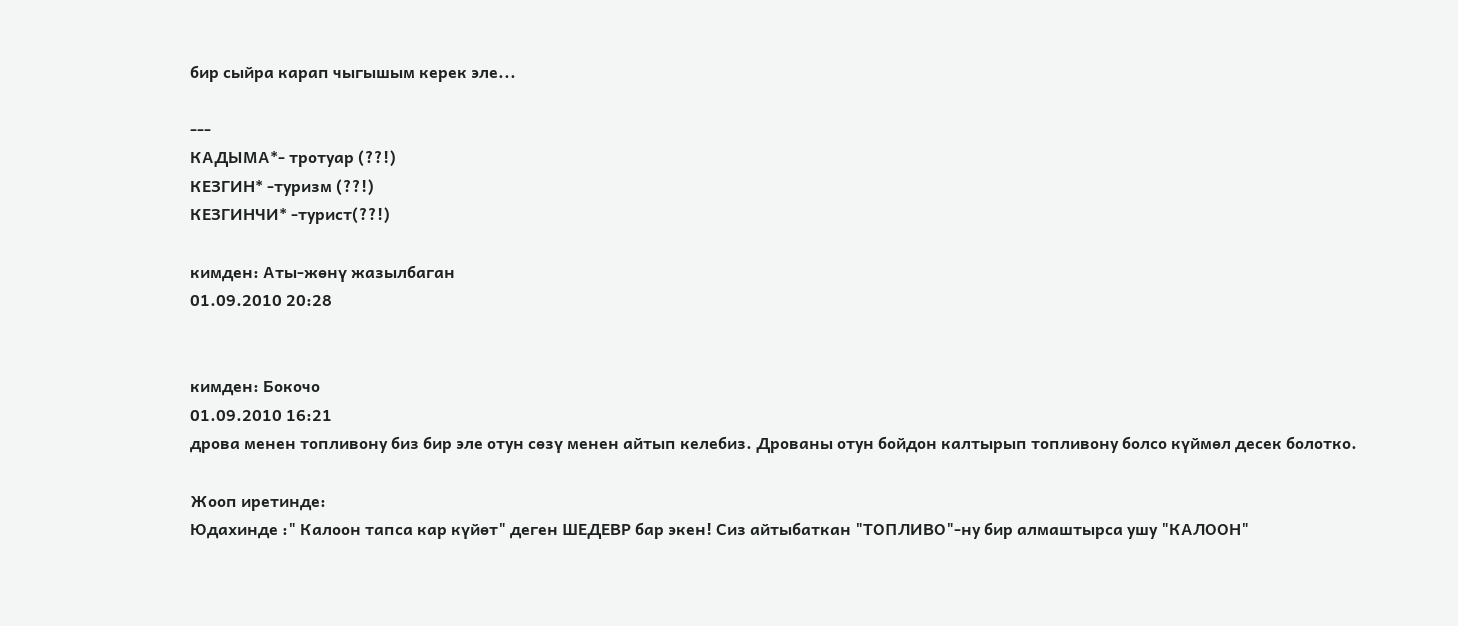бир сыйра карап чыгышым керек эле...

---
КАДЫМА*- тротуар (??!)
КЕЗГИН* -туризм (??!)
КЕЗГИНЧИ* -турист(??!)

кимден: Аты-жөнү жазылбаган
01.09.2010 20:28


кимден: Бокочо
01.09.2010 16:21
дрова менен топливону биз бир эле отун сөзү менен айтып келебиз. Дрованы отун бойдон калтырып топливону болсо күймөл десек болотко.

Жооп иретинде:
Юдахинде :" Калоон тапса кар күйөт" деген ШЕДЕВР бар экен! Сиз айтыбаткан "ТОПЛИВО"-ну бир алмаштырса ушу "КАЛООН"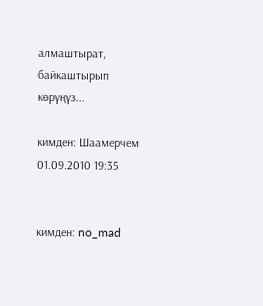алмаштырат, байкаштырып көрүңүз...

кимден: Шаамерчем
01.09.2010 19:35


кимден: no_mad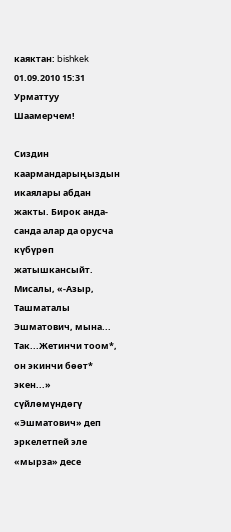каяктан: bishkek
01.09.2010 15:31 Урматтуу Шаамерчем!

Сиздин каармандарыңыздын икаялары абдан жакты. Бирок анда-санда алар да орусча күбүрөп жатышкансыйт. Мисалы, «-Азыр, Ташматалы Эшматович, мына... Так...Жетинчи тоом*, он экинчи бөөт* экен...» сүйлөмүндөгү «Эшматович» деп эркелетпей эле «мырза» десе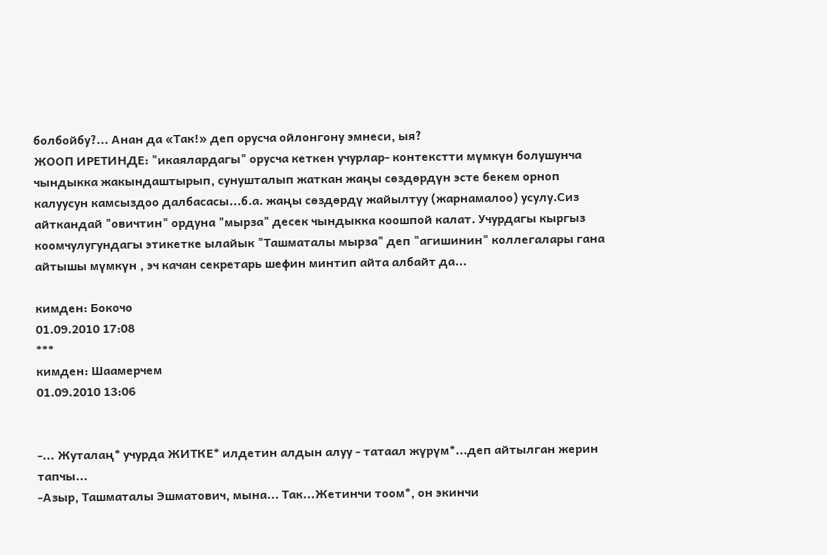болбойбу?... Анан да «Так!» деп орусча ойлонгону эмнеси, ыя?
ЖООП ИРЕТИНДЕ: "икаялардагы" орусча кеткен учурлар- контекстти мүмкүн болушунча чындыкка жакындаштырып, сунушталып жаткан жаңы сөздөрдүн эсте бекем орноп калуусун камсыздоо далбасасы...б.а. жаңы сөздөрдү жайылтуу (жарнамалоо) усулу.Сиз айткандай "овичтин" ордуна "мырза" десек чындыкка коошпой калат. Учурдагы кыргыз коомчулугундагы этикетке ылайык "Ташматалы мырза" деп "агишинин" коллегалары гана айтышы мүмкүн , эч качан секретарь шефин минтип айта албайт да...

кимден: Бокочо
01.09.2010 17:08
***
кимден: Шаамерчем
01.09.2010 13:06


-... Жуталаң* учурда ЖИТКЕ* илдетин алдын алуу - татаал жүрүм*...деп айтылган жерин тапчы...
-Азыр, Ташматалы Эшматович, мына... Так...Жетинчи тоом*, он экинчи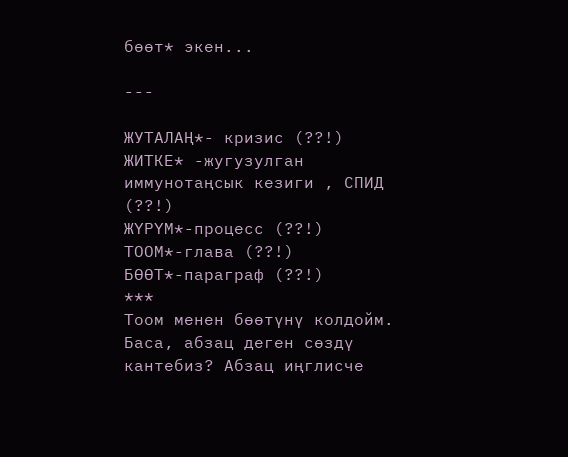бөөт* экен...

---

ЖУТАЛАҢ*- кризис (??!)
ЖИТКЕ* -жугузулган иммунотаңсык кезиги , СПИД (??!)
ЖҮРҮМ*-процесс (??!)
ТООМ*-глава (??!)
БӨӨТ*-параграф (??!)
***
Тоом менен бөөтүнү колдойм. Баса, абзац деген сөздү кантебиз? Абзац иңглисче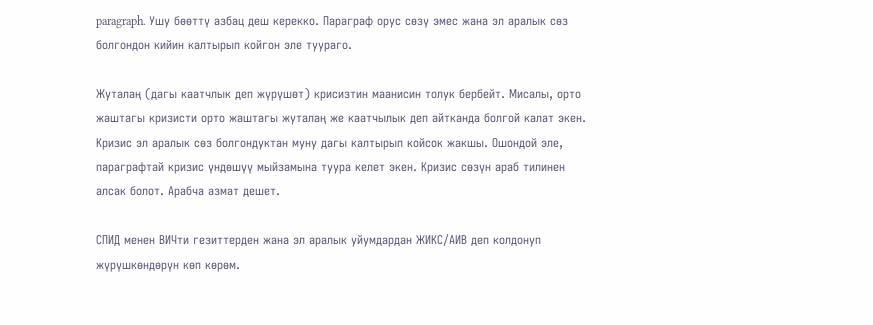paragraph. Ушу бөөттү азбац деш керекко. Параграф орус сөзү эмес жана эл аралык сөз болгондон кийин калтырып койгон эле туураго.

Жуталаң (дагы каатчлык деп жүрүшөт) крисизтин маанисин толук бербейт. Мисалы, орто жаштагы кризисти орто жаштагы жуталаң же каатчылык деп айтканда болгой калат экен. Кризис эл аралык сөз болгондуктан муну дагы калтырып койсок жакшы. Ошондой эле, параграфтай кризис үндөшүү мыйзамына туура келет экен. Кризис сөзүн араб тилинен алсак болот. Арабча азмат дешет.

СПИД менен ВИЧти гезиттерден жана эл аралык уйумдардан ЖИКС/АИВ деп колдонуп жүрүшкөндөрүн көп көрөм.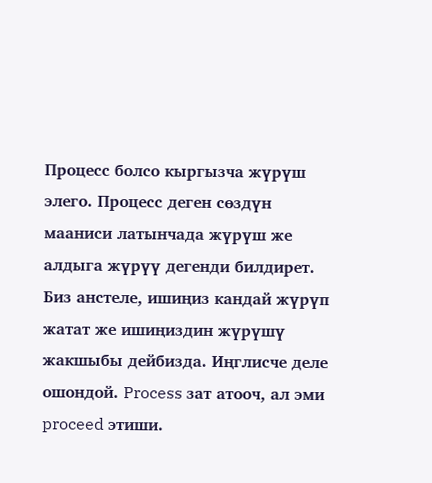Процесс болсо кыргызча жүрүш элего. Процесс деген сөздүн мааниси латынчада жүрүш же алдыга жүрүү дегенди билдирет. Биз анстеле, ишиңиз кандай жүрүп жатат же ишиңиздин жүрүшү жакшыбы дейбизда. Иңглисче деле ошондой. Process зат атооч, ал эми proceed этиши.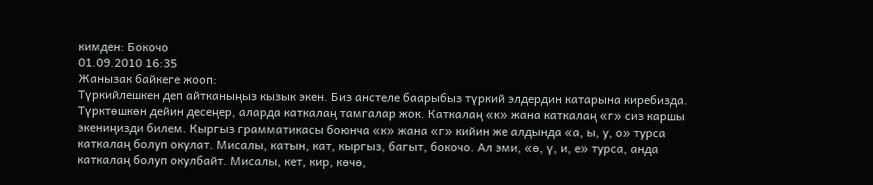кимден: Бокочо
01.09.2010 16:35
Жанызак байкеге жооп:
Түркийлешкен деп айтканыңыз кызык экен. Биз анстеле баарыбыз түркий элдердин катарына киребизда. Түрктөшкөн дейин десеңер, аларда каткалаң тамгалар жок. Каткалаң «к» жана каткалаң «г» сиз каршы экениңизди билем. Кыргыз грамматикасы боюнча «к» жана «г» кийин же алдында «а, ы, у, о» турса каткалаң болуп окулат. Мисалы, катын, кат, кыргыз, багыт, бокочо. Ал эми, «ө, ү, и, е» турса, анда каткалаң болуп окулбайт. Мисалы, кет, кир, көчө,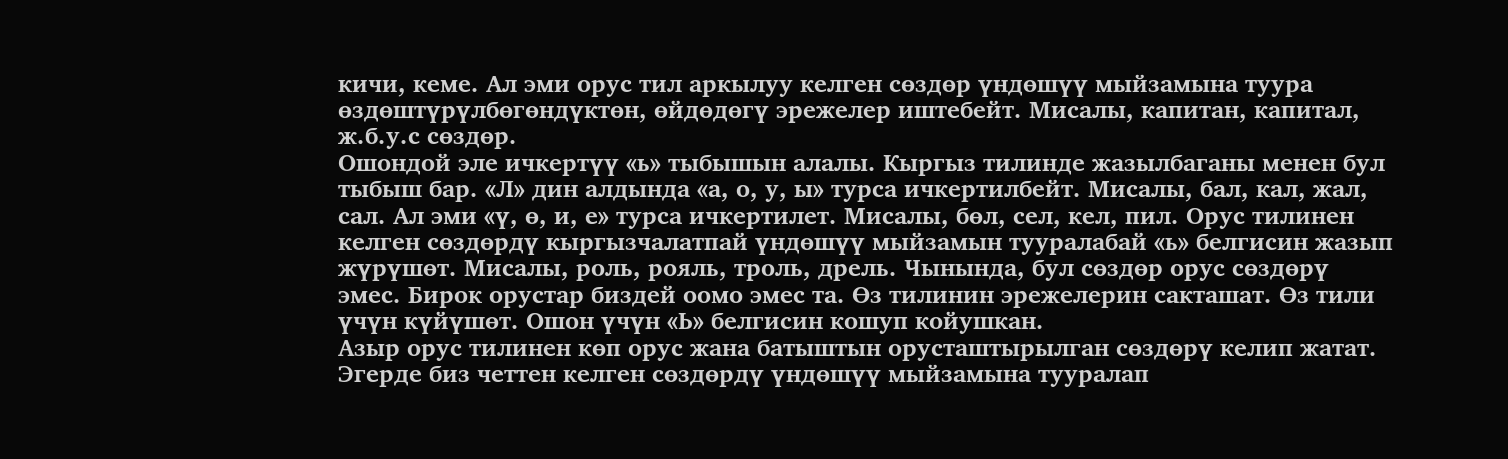кичи, кеме. Ал эми орус тил аркылуу келген сөздөр үндөшүү мыйзамына туура өздөштүрүлбөгөндүктөн, өйдөдөгү эрежелер иштебейт. Мисалы, капитан, капитал, ж.б.у.с сөздөр.
Ошондой эле ичкертүү «ь» тыбышын алалы. Кыргыз тилинде жазылбаганы менен бул тыбыш бар. «Л» дин алдында «а, о, у, ы» турса ичкертилбейт. Мисалы, бал, кал, жал, сал. Ал эми «ү, ө, и, е» турса ичкертилет. Мисалы, бөл, сел, кел, пил. Орус тилинен келген сөздөрдү кыргызчалатпай үндөшүү мыйзамын тууралабай «ь» белгисин жазып жүрүшөт. Мисалы, роль, рояль, троль, дрель. Чынында, бул сөздөр орус сөздөрү эмес. Бирок орустар биздей оомо эмес та. Өз тилинин эрежелерин сакташат. Өз тили үчүн күйүшөт. Ошон үчүн «Ь» белгисин кошуп койушкан.
Азыр орус тилинен көп орус жана батыштын орусташтырылган сөздөрү келип жатат. Эгерде биз четтен келген сөздөрдү үндөшүү мыйзамына тууралап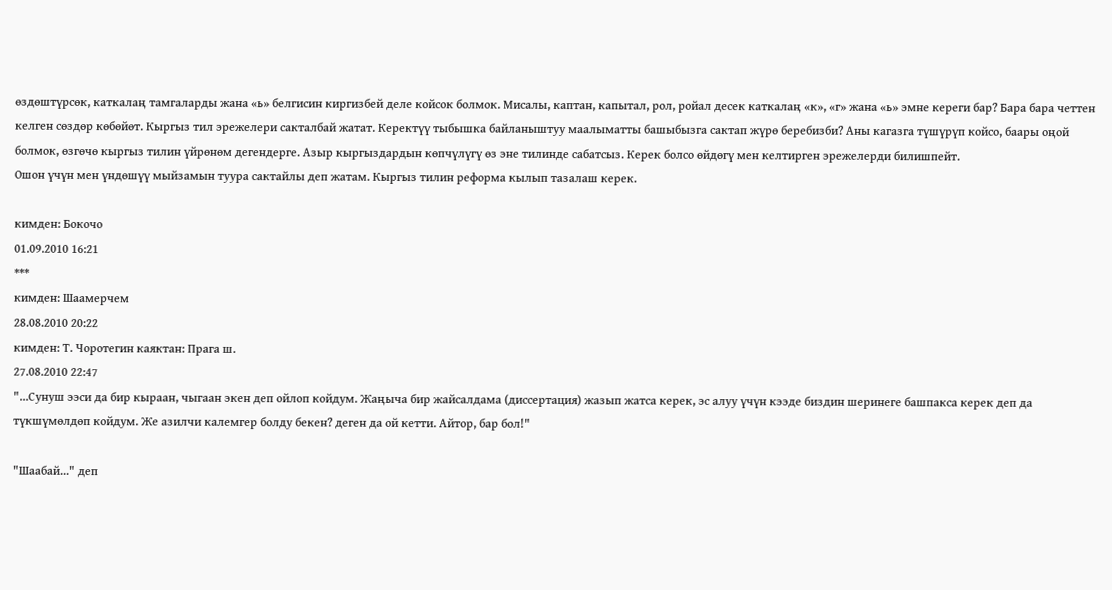өздөштүрсөк, каткалаң тамгаларды жана «ь» белгисин киргизбей деле койсок болмок. Мисалы, каптан, капытал, рол, ройал десек каткалаң «к», «г» жана «ь» эмне кереги бар? Бара бара четтен келген сөздөр көбөйөт. Кыргыз тил эрежелери сакталбай жатат. Керектүү тыбышка байланыштуу маалыматты башыбызга сактап жүрө беребизби? Аны кагазга түшүрүп койсо, баары оңой болмок, өзгөчө кыргыз тилин үйрөнөм дегендерге. Азыр кыргыздардын көпчүлүгү өз эне тилинде сабатсыз. Керек болсо өйдөгү мен келтирген эрежелерди билишпейт.
Ошон үчүн мен үндөшүү мыйзамын туура сактайлы деп жатам. Кыргыз тилин реформа кылып тазалаш керек.

кимден: Бокочо
01.09.2010 16:21
***
кимден: Шаамерчем
28.08.2010 20:22
кимден: Т. Чоротегин каяктан: Прага ш.
27.08.2010 22:47
"...Сунуш ээси да бир кыраан, чыгаан экен деп ойлоп койдум. Жаңыча бир жайсалдама (диссертация) жазып жатса керек, эс алуу үчүн кээде биздин шеринеге башпакса керек деп да түкшүмөлдөп койдум. Же азилчи калемгер болду бекен? деген да ой кетти. Айтор, бар бол!"

"Шаабай..." деп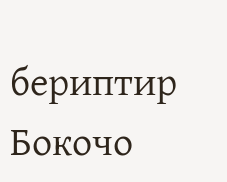бериптир Бокочо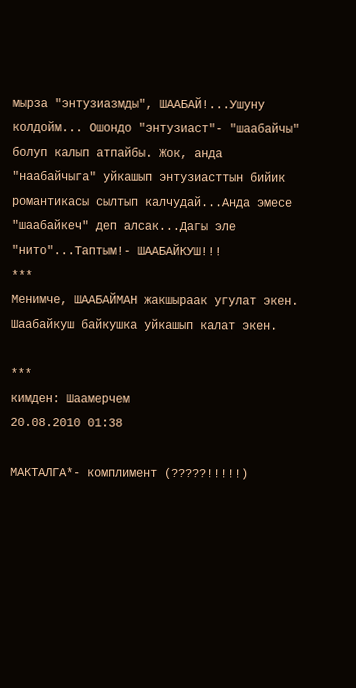мырза "энтузиазмды", ШААБАЙ!...Ушуну колдойм... Ошондо "энтузиаст"- "шаабайчы" болуп калып атпайбы. Жок, анда "наабайчыга" уйкашып энтузиасттын бийик романтикасы сылтып калчудай...Анда эмесе "шаабайкеч" деп алсак...Дагы эле "нито"...Таптым!- ШААБАЙКУШ!!!
***
Менимче, ШААБАЙМАН жакшыраак угулат экен. Шаабайкуш байкушка уйкашып калат экен.

***
кимден: Шаамерчем
20.08.2010 01:38

МАКТАЛГА*- комплимент (?????!!!!!)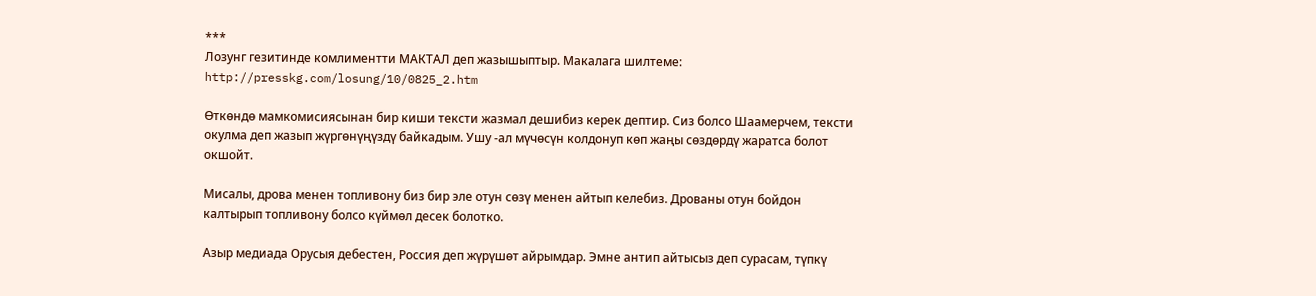***
Лозунг гезитинде комлиментти МАКТАЛ деп жазышыптыр. Макалага шилтеме: http://presskg.com/losung/10/0825_2.htm

Өткөндө мамкомисиясынан бир киши тексти жазмал дешибиз керек дептир. Сиз болсо Шаамерчем, тексти окулма деп жазып жүргөнүңүздү байкадым. Ушу -ал мүчөсүн колдонуп көп жаңы сөздөрдү жаратса болот окшойт.

Мисалы, дрова менен топливону биз бир эле отун сөзү менен айтып келебиз. Дрованы отун бойдон калтырып топливону болсо күймөл десек болотко.

Азыр медиада Орусыя дебестен, Россия деп жүрүшөт айрымдар. Эмне антип айтысыз деп сурасам, түпкү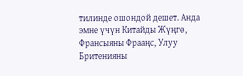тилинде ошондой дешет. Анда эмне үчүн Китайды Жүңгө, Франсыяны Фрааңс, Улуу Бритенияны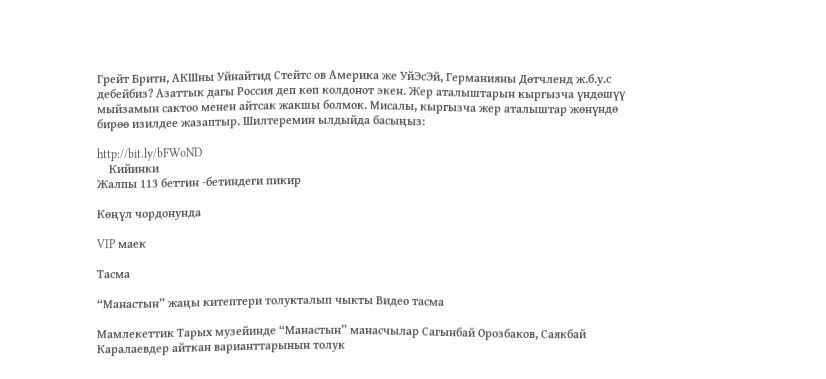Грейт Бритн, АКШны Уйнайтид Стейтс ов Америка же УйЭсЭй, Германияны Дөтчленд ж.б.у.с дебейбиз? Азаттык дагы Россия деп көп колдонот экен. Жер аталыштарын кыргызча үндөшүү мыйзамын сактоо менен айтсак жакшы болмок. Мисалы, кыргызча жер аталыштар жөнүндө бирөө изилдее жазаптыр. Шилтеремин ылдыйда басыңыз:

http://bit.ly/bFWoND
    Кийинки
Жалпы 113 беттин -бетиндеги пикир

Көңүл чордонунда

VIP маек

Тасма

“Манастын” жаңы китептери толукталып чыкты Видео тасма

Мамлекеттик Тарых музейинде “Манастын” манасчылар Сагынбай Орозбаков, Саякбай Каралаевдер айткан варианттарынын толук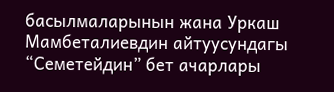басылмаларынын жана Уркаш Мамбеталиевдин айтуусундагы “Семетейдин” бет ачарлары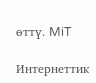өттү. MiT

Интернеттик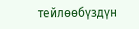тейлөөбүздүн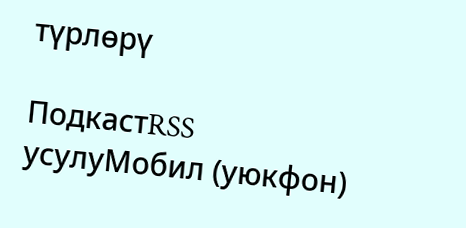түрлөрү

ПодкастRSS усулуМобил (уюкфон)